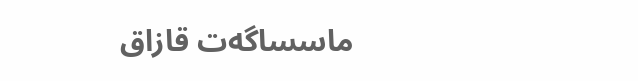ماسساگەت قازاق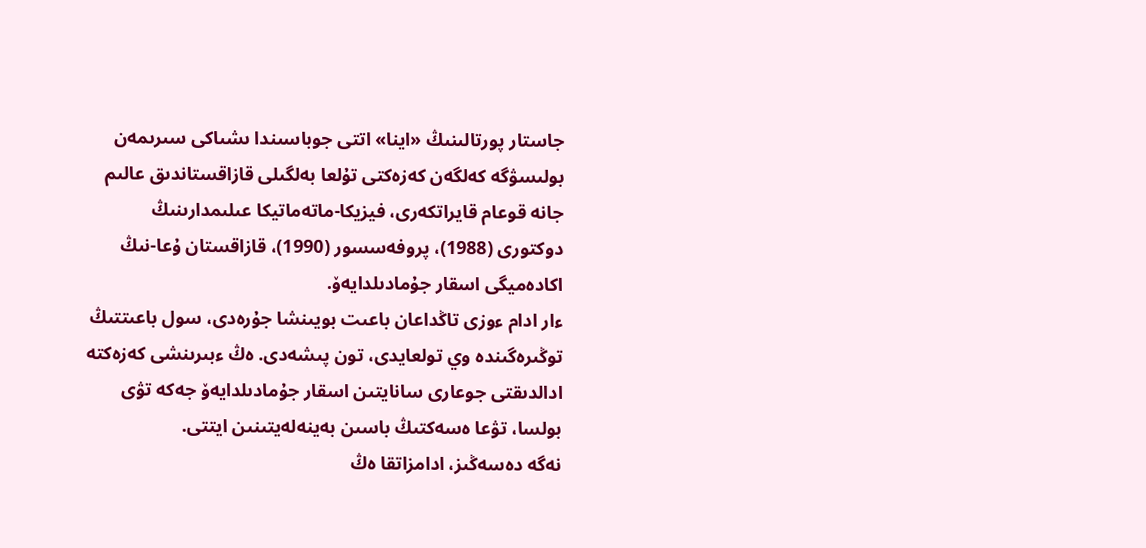جاستار پورتالىنىڭ «اينا» اتتى جوباسىندا ىشىاكى سىرىمەن بولىسۋگە كەلگەن كەزەكتى تۇلعا بەلگىلى قازاقستاندىق عالىم جانە قوعام قايراتكەرى، فيزيكا-ماتەماتيكا عىلىمدارىنىڭ دوكتورى (1988)، پروفەسسور (1990)، قازاقستان ۇعا-نىڭ اكادەميگى اسقار جۇمادىلدايەۆ.
ءار ادام ءوزى تاڭداعان باعىت بويىنشا جۇرەدى، سول باعىتتىڭ توڭىرەگىندە وي تولعايدى، تون پىشەدى. ەڭ ءبىرىنشى كەزەكتە ادالدىقتى جوعارى سانايتىن اسقار جۇمادىلدايەۆ جەكە تۋى بولسا، تۋعا ەسەكتىڭ باسىن بەينەلەيتىنىن ايتتى.
نەگە دەسەڭىز، ادامزاتقا ەڭ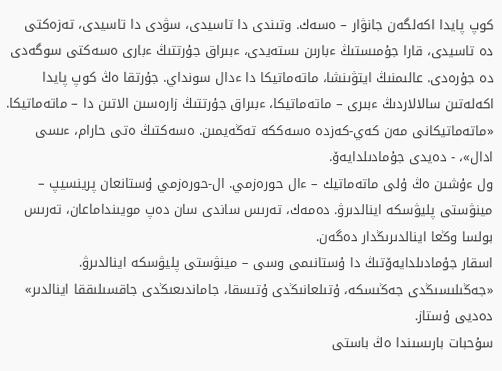كوپ پايدا اكەلگەن جانۋار – ەسەك. وتىندى دا تاسيدى، سۋدى دا تاسيدى، تەزەكتى دە تاسيدى، قارا جۇمىستىڭ ءبارىن ىستەيدى، ءبىراق جۇرتتىڭ ءبارى ەسەكتى سوگەدى دە جۇرەدى. عالىمنىڭ ايتۋىنشا، ماتەماتيكا دا ءدال سونداي. جۇرتقا ەڭ كوپ پايدا اكەلەتىن سالالاردىڭ ءبىرى – ماتەماتيكا، ءبىراق جۇرتتىڭ زارەسىن الاتىن دا – ماتەماتيكا.
«ماتەماتيكانى مەن كەي-كەزدە ەسەككە تەڭەيمىن. ەسەكتىڭ ەتى حارام، ءىسى ادال»، - دەيدى جۇمادىلدايەۆ.
ول ءۇشىن ەڭ ۇلى ماتەماتيك – ءال حورەزمي. ال-حورەزمي ۇستانعان پرينسيپ – مينۋستى پليۋسكە اينالدىرۋ. دەمەك، تەرىس ساندى سان دەپ مويىنداماعان، تەرىس بولسا وڭعا اينالدىرىڭدار دەگەن.
اسقار جۇمادىلدايەۆتىڭ دا ۇستانىمى وسى – مينۋستى پليۋسكە اينالدىرۋ. «جەڭىلىسىڭدى جەڭىسكە، ۇتىلعانىڭدى ۇتىسقا، جاماندىعىڭدى جاقسىلىققا اينالدىر» دەديى ۇستاز.
سۇحبات بارىسىندا ەڭ باستى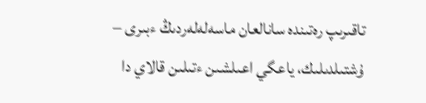تاقىرىپ رەتىندە سانالعان ماسەلەلەردىڭ ءبىرى – ۇشتىلدىلىك، ياعگي اعىلشىن ءتىلىن قالاي دا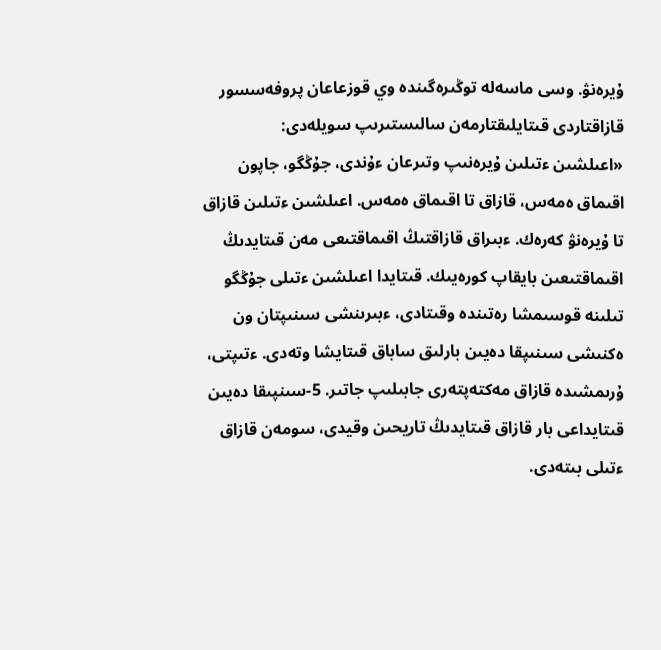ۇيرەنۋ. وسى ماسەلە توڭىرەگىندە وي قوزعاعان پروفەسسور قازاقتاردى قىتايلىقتارمەن سالىستىرىپ سويلەدى:
«اعىلشىن ءتىلىن ۇيرەنىپ وتىرعان ءۇندى، جۇڭگو، جاپون اقىماق ەمەس، قازاق تا اقىماق ەمەس. اعىلشىن ءتىلىن قازاق تا ۇيرەنۋ كەرەك. ءبىراق قازاقتىڭ اقىماقتىعى مەن قىتايدىڭ اقىماقتىعىن بايقاپ كورەيىك. قىتايدا اعىلشىن ءتىلى جۇڭگو تىلىنە قوسىمشا رەتىندە وقىتادى، ءبىرىنشى سىنىپتان ون ەكنىشى سىنىپقا دەيىن بارلىق ساباق قىتايشا وتەدى. ءتىپتى، ۇرىمشىدە قازاق مەكتەپتەرى جابىلىپ جاتىر. 5-سىنپىقا دەيىن قىتايداعى بار قازاق قىتايدىڭ تاريحىن وقيدى، سومەن قازاق ءتىلى بىتەدى.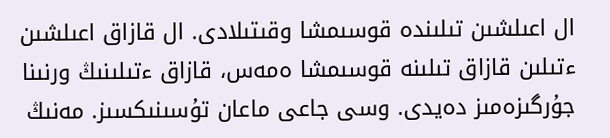ال اعىلشىن تىلىندە قوسىمشا وقىتىلادى. ال قازاق اعىلشىن ءتىلىن قازاق تىلىنە قوسىمشا ەمەس، قازاق ءتىلىنىڭ ورنىنا جۇرگىزەمىز دەيدى. وسى جاعى ماعان تۇسىنىكسىز. مەنىڭ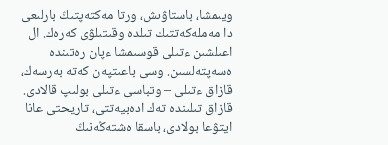ويىمشا، باستاۋىش، ورتا مەكتەپتىڭ بارلىعى دا مەملەكەتتىك تىلدە وقىتىلۋى كەرەك. ال اعىلشىن ءتىلى قوسىمشا ءپان رەتىندە ەسەپتەلسىن. وسى باعىتپەن كەتە بەرسەك، قازاق ءتىلى – وتباسى ءتىلى بولىپ قالادى. قازاق تىلىندە تەك ادەبيەتتى، تاريحتى عانا ايتۋعا بولادى، باسقا ەشتەڭەنىڭ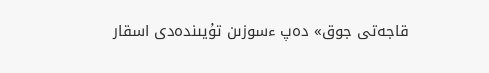قاجەتى جوق» دەپ ءسوزىن تۇيىندەدى اسقار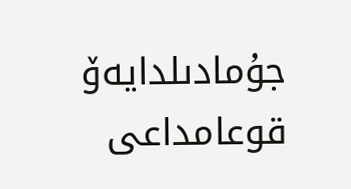جۇمادىلدايەۆ قوعامداعى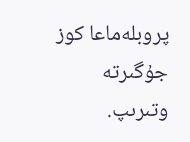پروبلەماعا كوز جۇگىرتە وتىرىپ.